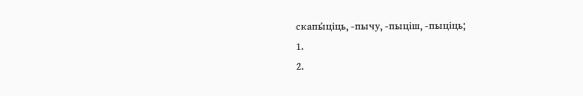скапы́ціць, ‑пычу, ‑пыціш, ‑пыціць;
1.
2.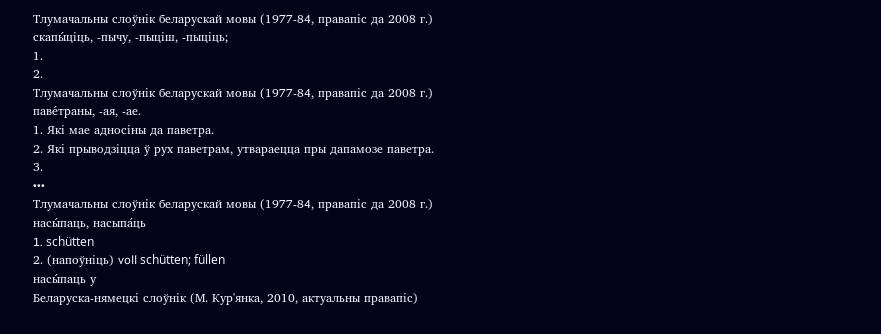Тлумачальны слоўнік беларускай мовы (1977-84, правапіс да 2008 г.)
скапы́ціць, ‑пычу, ‑пыціш, ‑пыціць;
1.
2.
Тлумачальны слоўнік беларускай мовы (1977-84, правапіс да 2008 г.)
паве́траны, ‑ая, ‑ае.
1. Які мае адносіны да паветра.
2. Які прыводзіцца ў рух паветрам, утвараецца пры дапамозе паветра.
3.
•••
Тлумачальны слоўнік беларускай мовы (1977-84, правапіс да 2008 г.)
насы́паць, насыпа́ць
1. schütten
2. (напоўніць) voll schütten; füllen
насы́паць у
Беларуска-нямецкі слоўнік (М. Кур'янка, 2010, актуальны правапіс)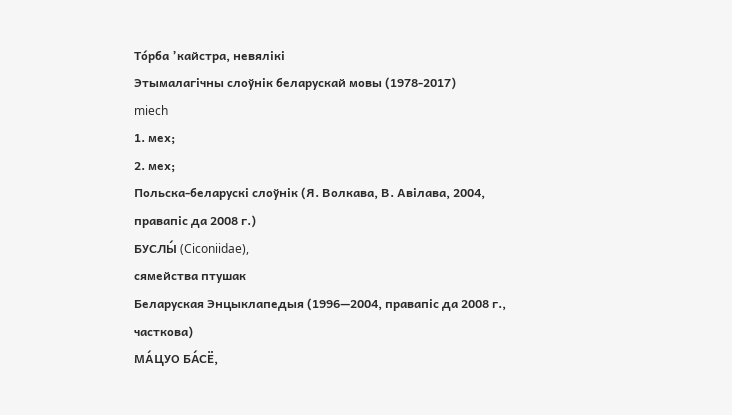То́рба ’кайстра, невялікі
Этымалагічны слоўнік беларускай мовы (1978-2017)
miech
1. мех;
2. мех;
Польска-беларускі слоўнік (Я. Волкава, В. Авілава, 2004, правапіс да 2008 г.)
БУСЛЫ́ (Ciconiidae),
сямейства птушак
Беларуская Энцыклапедыя (1996—2004, правапіс да 2008 г., часткова)
МА́ЦУО БА́СЁ,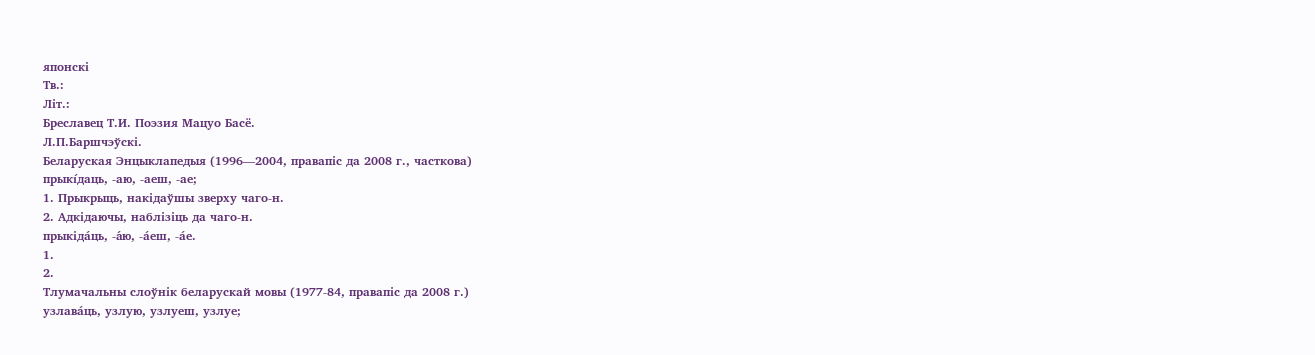японскі
Тв.:
Літ.:
Бреславец Т.И. Поэзия Мацуо Басё.
Л.П.Баршчэўскі.
Беларуская Энцыклапедыя (1996—2004, правапіс да 2008 г., часткова)
прыкі́даць, ‑аю, ‑аеш, ‑ае;
1. Прыкрыць, накідаўшы зверху чаго‑н.
2. Адкідаючы, наблізіць да чаго‑н.
прыкіда́ць, ‑а́ю, ‑а́еш, ‑а́е.
1.
2.
Тлумачальны слоўнік беларускай мовы (1977-84, правапіс да 2008 г.)
узлава́ць, узлую, узлуеш, узлуе;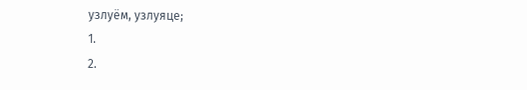узлуём, узлуяце;
1.
2.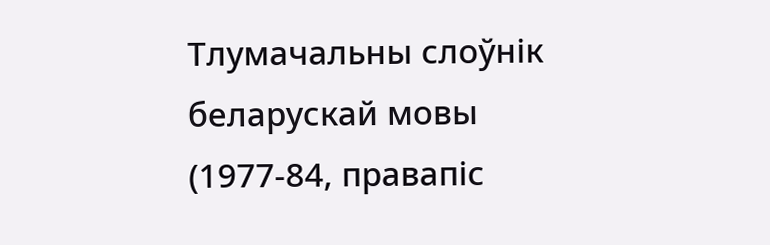Тлумачальны слоўнік беларускай мовы (1977-84, правапіс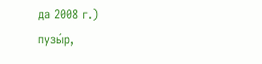да 2008 г.)
пузы́р,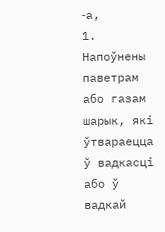‑а,
1. Напоўнены паветрам або газам шарык, які ўтвараецца ў вадкасці або ў вадкай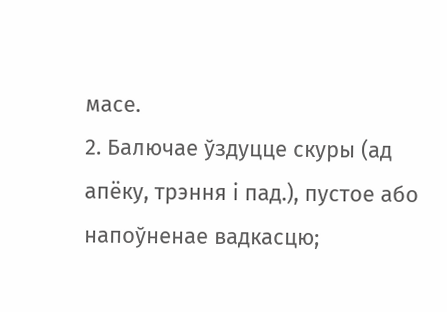масе.
2. Балючае ўздуцце скуры (ад апёку, трэння і пад.), пустое або напоўненае вадкасцю;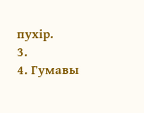пухір.
3.
4. Гумавы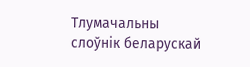Тлумачальны слоўнік беларускай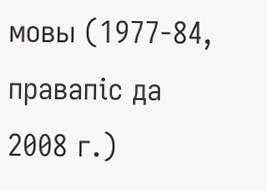мовы (1977-84, правапіс да 2008 г.)